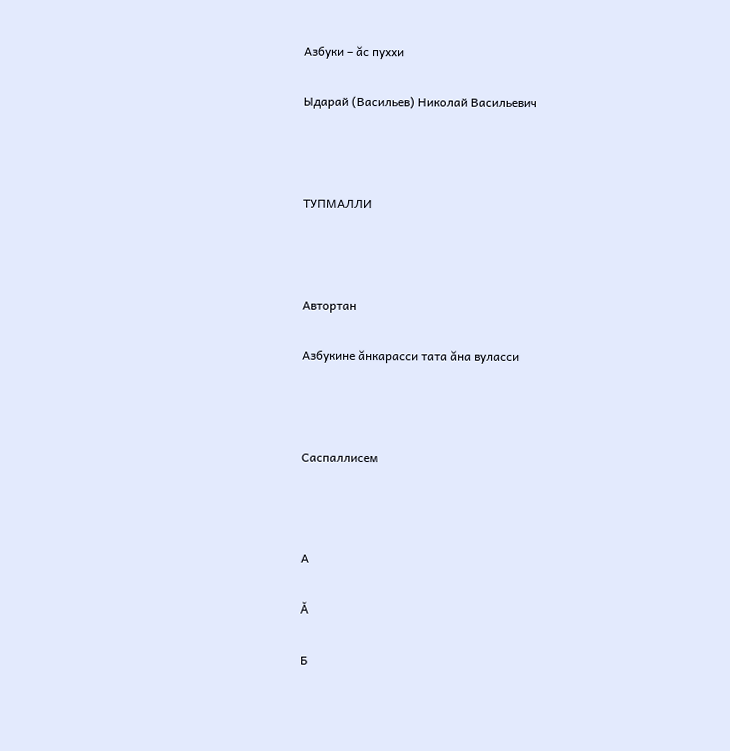Азбуки – ăс пуххи

Ыдарай (Васильев) Николай Васильевич



ТУПМАЛЛИ



Автортан

Азбукине ăнкарасси тата ăна вуласси



Саспаллисем



А

Ă

Б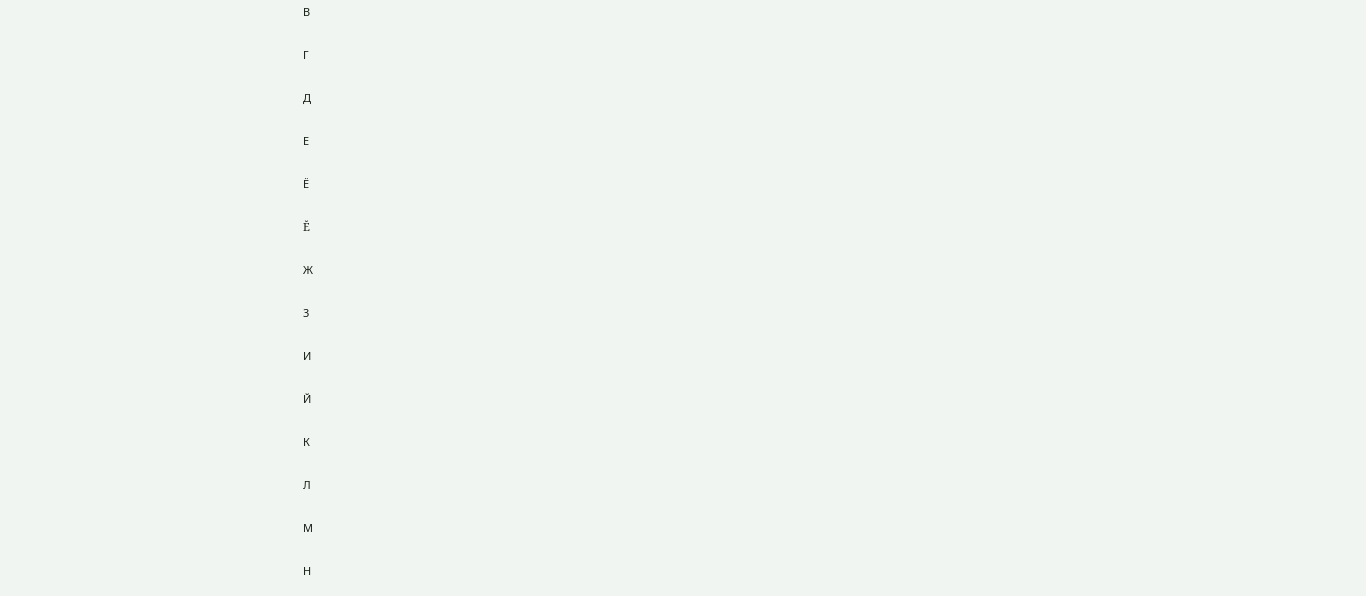В

Г

Д

Е

Ё

Ĕ

Ж

3

И

Й

К

Л

М

Н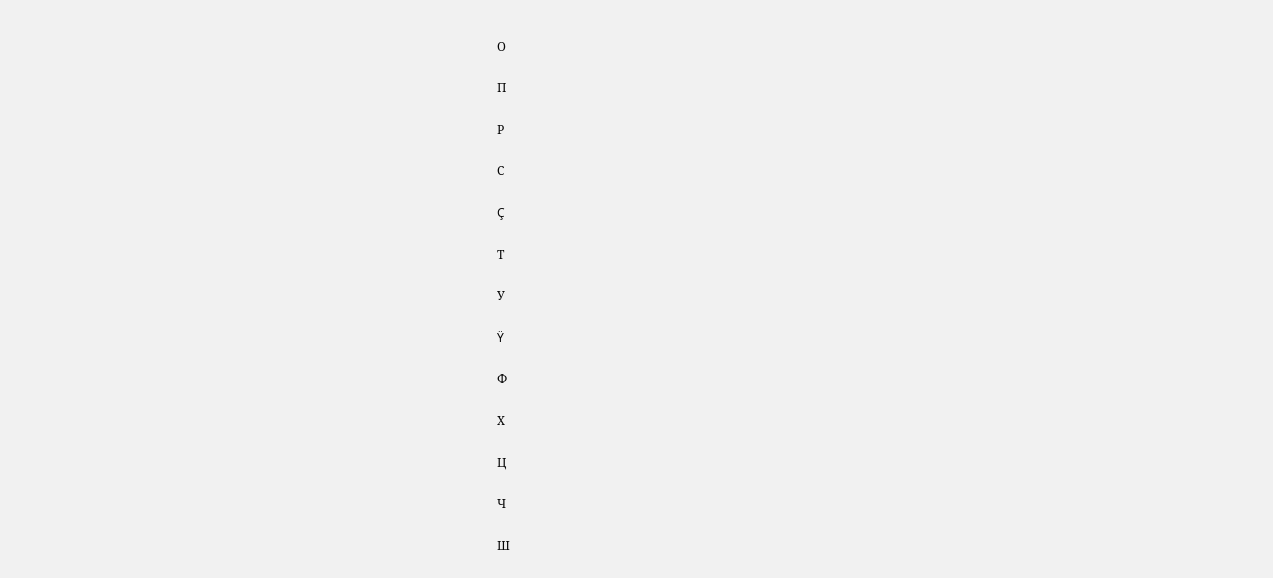О

П

Р

С

Ç

Т

У

Ÿ

Ф

Х

Ц

Ч

Ш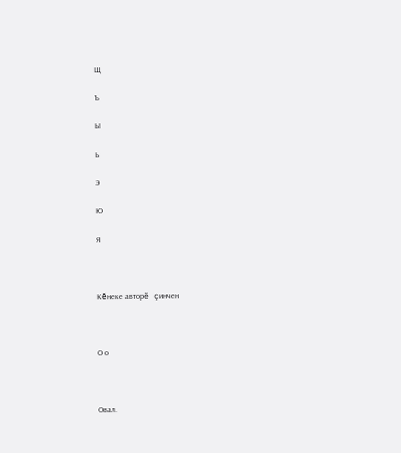Щ

Ъ

Ы

Ь

Э

Ю

Я



Кĕнеке авторĕ çинчен



О о



Овал.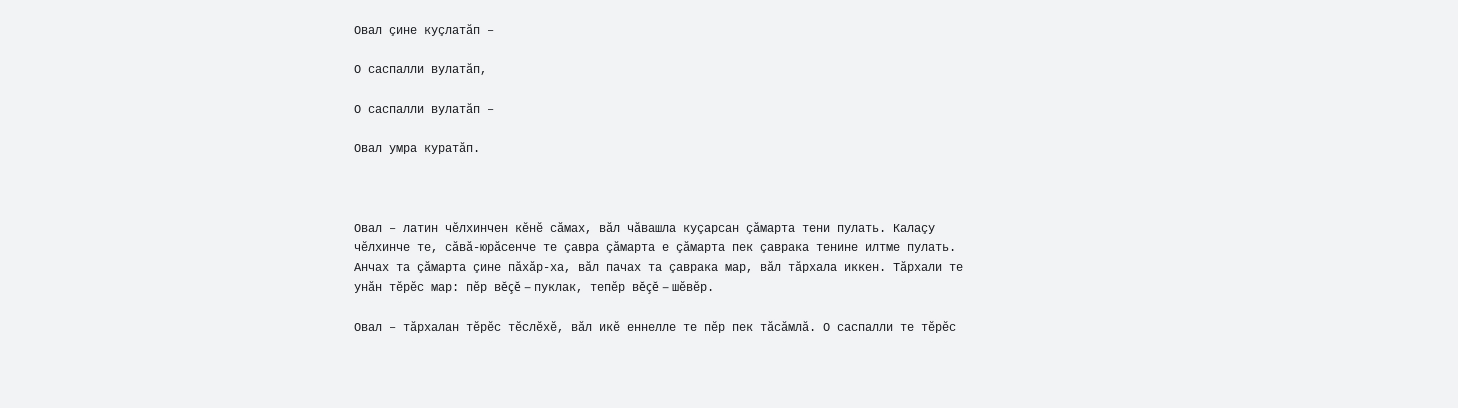Овал çине куçлатăп –

О саспалли вулатăп,

О саспалли вулатăп –

Овал умра куратăп.



Овал – латин чĕлхинчен кĕнĕ сăмах, вăл чăвашла куçарсан çăмарта тени пулать. Калаçу чĕлхинче те, сăвă-юрăсенче те çавра çăмарта е çăмарта пек çаврака тенине илтме пулать. Анчах та çăмарта çине пăхăр-ха, вăл пачах та çаврака мар, вăл тăрхала иккен. Тăрхали те унăн тĕрĕс мар: пĕр вĕçĕ – пуклак, тепĕр вĕçĕ – шĕвĕр.

Овал – тăрхалан тĕрĕс тĕслĕхĕ, вăл икĕ еннелле те пĕр пек тăсăмлă. О саспалли те тĕрĕс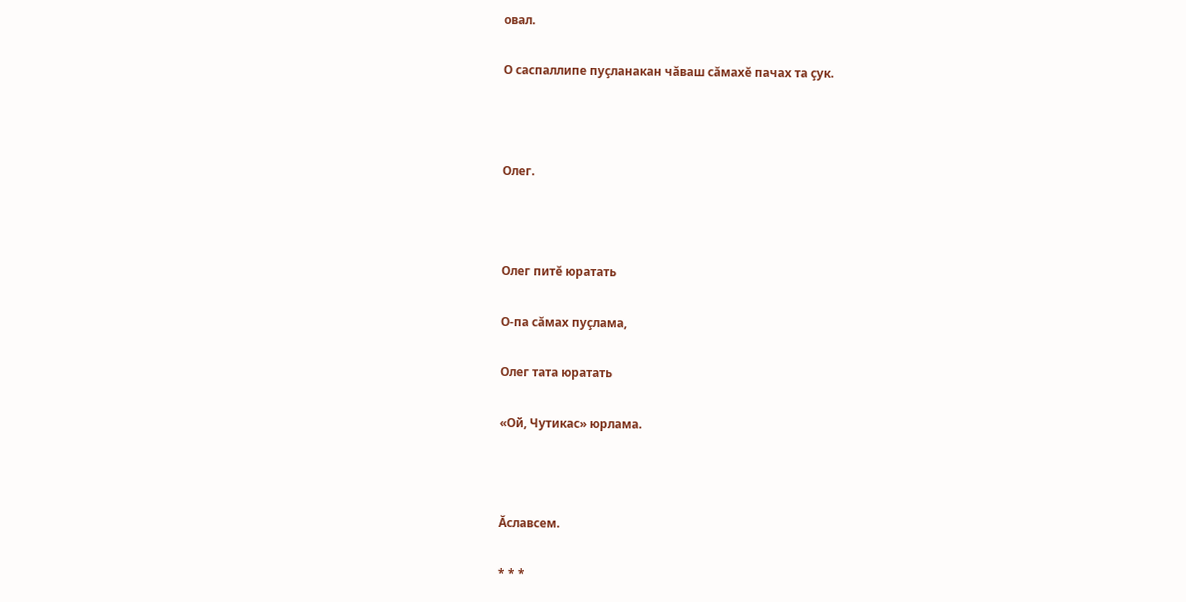овал.

О саспаллипе пуçланакан чăваш сăмахĕ пачах та çук.



Олег.



Олег питĕ юратать

О-па сăмах пуçлама,

Олег тата юратать

«Ой, Чутикас» юрлама.



Ăславсем.

* * *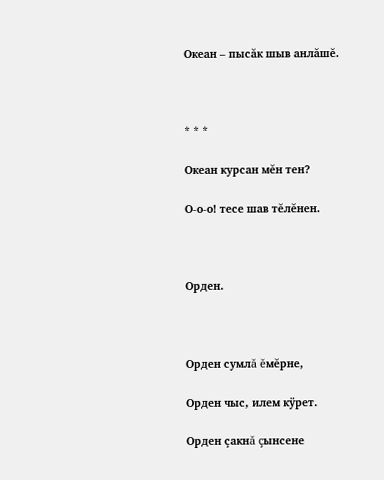Океан – пысăк шыв анлăшĕ.



* * *

Океан курсан мĕн тен?

О-о-о! тесе шав тĕлĕнен.



Орден.



Орден сумлă ĕмĕрне,

Орден чыс, илем кÿрет.

Орден çакнă çынсене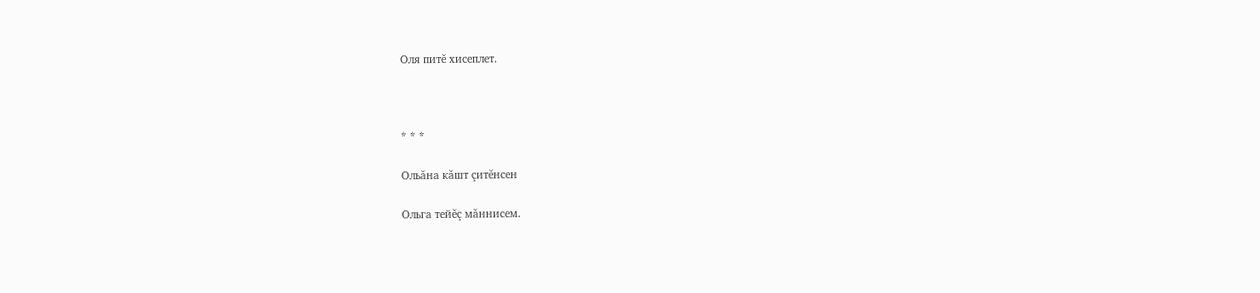Оля питĕ хисеплет.



* * *

Ольăна кăшт çитĕнсен

Ольга тейĕç мăннисем.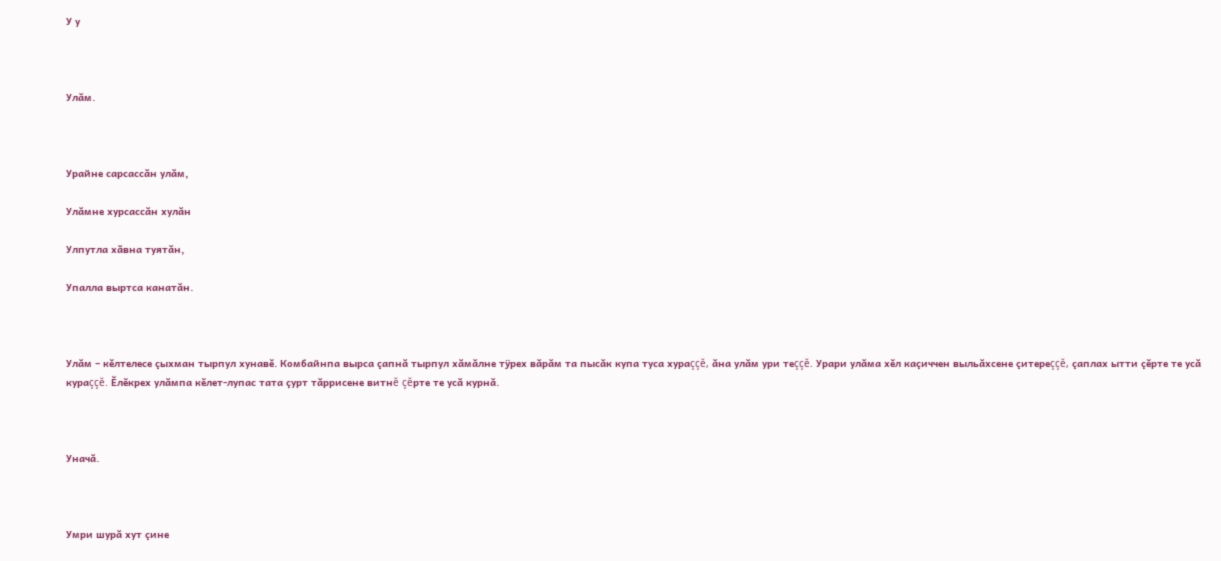У у



Улăм.



Урайне сарсассăн улăм,

Улăмне хурсассăн хулăн

Улпутла хăвна туятăн,

Упалла выртса канатăн.



Улăм – кĕлтелесе çыхман тырпул хунавĕ. Комбайнпа вырса çапнă тырпул хăмăлне тÿрех вăрăм та пысăк купа туса хураççĕ, ăна улăм ури теççĕ. Урари улăма хĕл каçиччен выльăхсене çитереççĕ, çаплах ытти çĕрте те усă кураççĕ. Ĕлĕкрех улăмпа кĕлет-лупас тата çурт тăррисене витнĕ çĕрте те усă курнă.



Уначă.



Умри шурă хут çине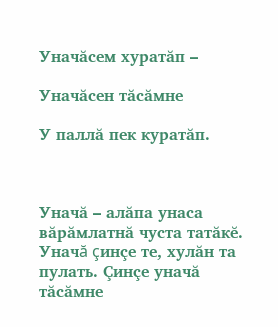Уначăсем хуратăп –

Уначăсен тăсăмне

У паллă пек куратăп.



Уначă – алăпа унаса вăрăмлатнă чуста татăкĕ. Уначă çинçе те, хулăн та пулать. Çинçе уначă тăсăмне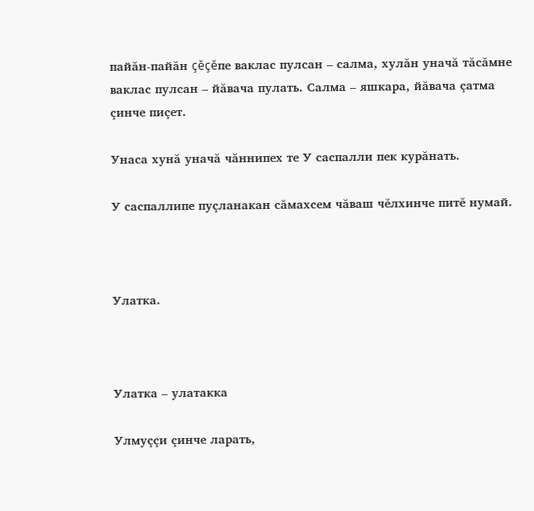пайăн-пайăн çĕçĕпе ваклас пулсан – салма, хулăн уначă тăсăмне ваклас пулсан – йăвача пулать. Салма – яшкара, йăвача çатма çинче пиçет.

Унаса хунă уначă чăннипех те У саспалли пек курăнать.

У саспаллипе пуçланакан сăмахсем чăваш чĕлхинче питĕ нумай.



Улатка.



Улатка – улатакка

Улмуççи çинче ларать,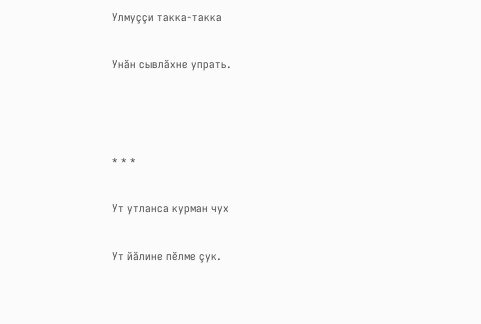Улмуççи такка-такка

Унăн сывлăхне упрать.



* * *

Ут утланса курман чух

Ут йăлине пĕлме çук.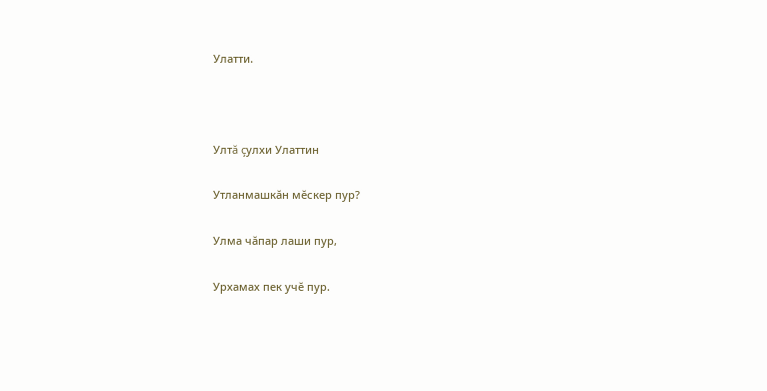Улатти.



Ултă çулхи Улаттин

Утланмашкăн мĕскер пур?

Улма чăпар лаши пур,

Урхамах пек учĕ пур.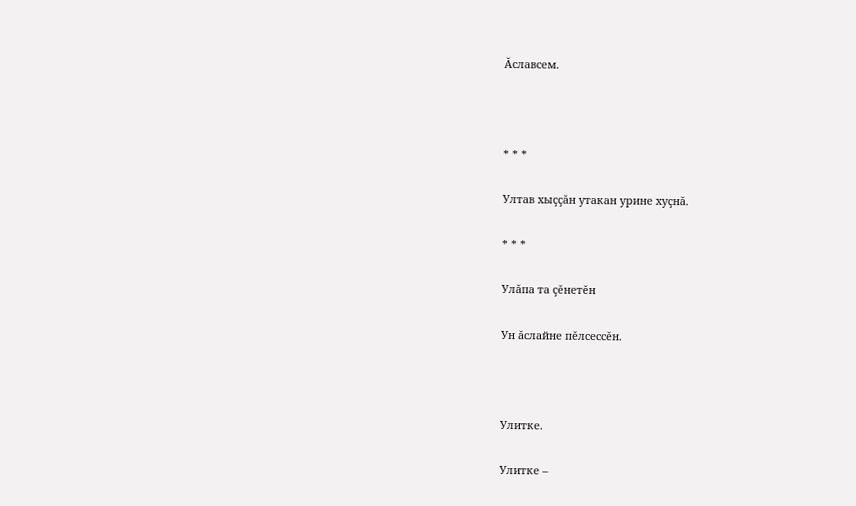Ăславсем.



* * *

Ултав хыççăн утакан урине хуçнă.

* * *

Улăпа та çĕнетĕн

Ун ăслайне пĕлсессĕн.



Улитке.

Улитке –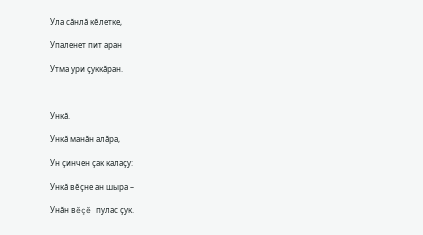Ула сăнлă кĕлетке,

Упаленет пит аран

Утма ури çуккăран.



Ункă.

Ункă манăн алăра,

Ун çинчен çак калаçу:

Ункă вĕçне ан шыра –

Унăн вĕçĕ пулас çук.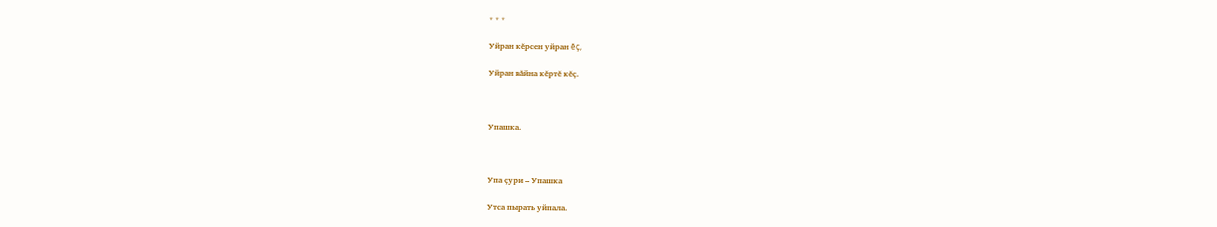* * *

Уйран кĕрсен уйран ĕç,

Уйран вăйна кĕртĕ кĕç.



Упашка.



Упа çури – Упашка

Утса пырать уйпала.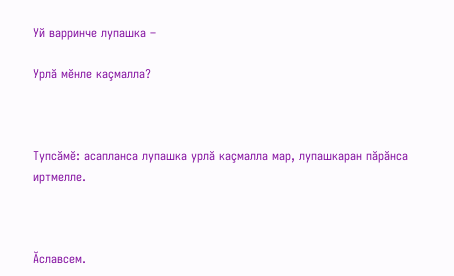Уй варринче лупашка –

Урлă мĕнле каçмалла?



Тупсăмĕ: асапланса лупашка урлă каçмалла мар, лупашкаран пăрăнса иртмелле.



Ăславсем.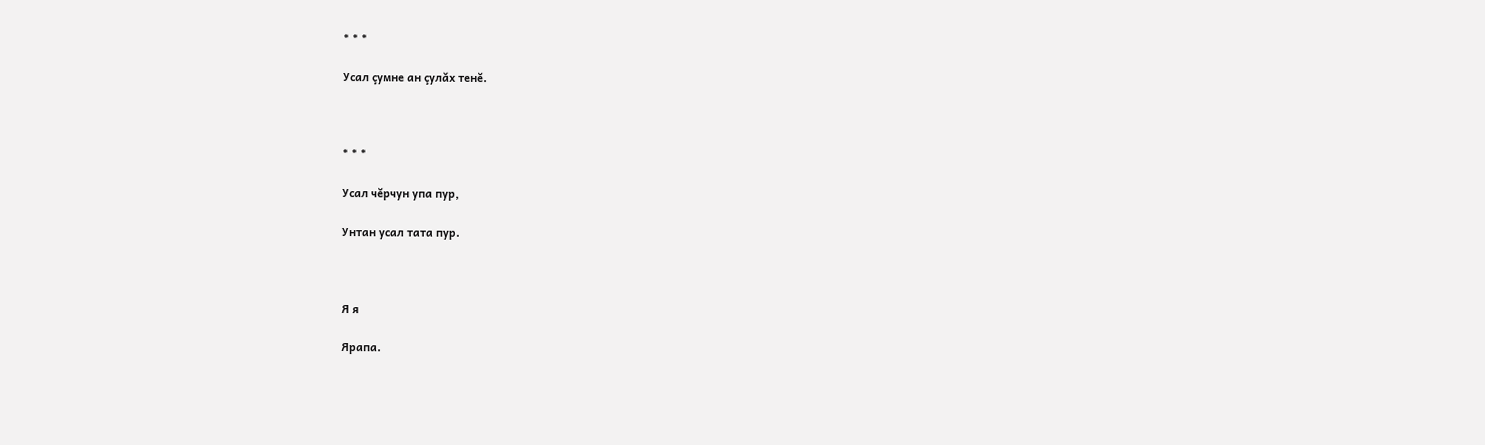* * *

Усал çумне ан çулăх тенĕ.



* * *

Усал чĕрчун упа пур,

Унтан усал тата пур.



Я я

Ярапа.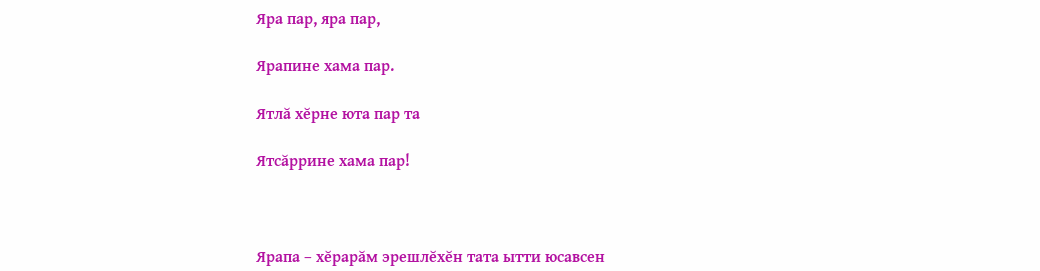Яра пар, яра пар,

Ярапине хама пар.

Ятлă хĕрне юта пар та

Ятсăррине хама пар!



Ярапа – хĕрарăм эрешлĕхĕн тата ытти юсавсен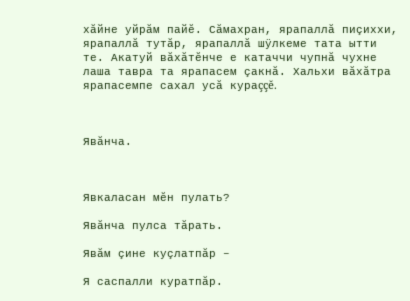хăйне уйрăм пайĕ. Сăмахран, ярапаллă пиçиххи, ярапаллă тутăр, ярапаллă шÿлкеме тата ытти те. Акатуй вăхăтĕнче е катаччи чупнă чухне лаша тавра та ярапасем çакнă. Хальхи вăхăтра ярапасемпе сахал усă кураççĕ.



Явăнча.



Явкаласан мĕн пулать?

Явăнча пулса тăрать.

Явăм çине куçлатпăр –

Я саспалли куратпăр.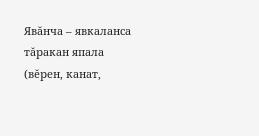Явăнча – явкаланса тăракан япала (вĕрен, канат,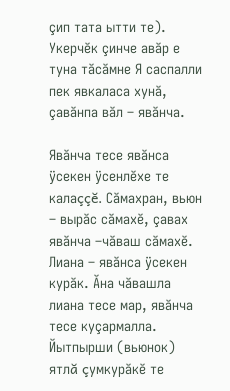çип тата ытти те). Укерчĕк çинче авăр е туна тăсăмне Я саспалли пек явкаласа хунă, çавăнпа вăл – явăнча.

Явăнча тесе явăнса ÿсекен ÿсенлĕхе те калаççĕ. Сăмахран, вьюн – вырăс сăмахĕ, çавах явăнча –чăваш сăмахĕ. Лиана – явăнса ÿсекен курăк. Ăна чăвашла лиана тесе мар, явăнча тесе куçармалла. Йытпырши (вьюнок) ятлă çумкурăкĕ те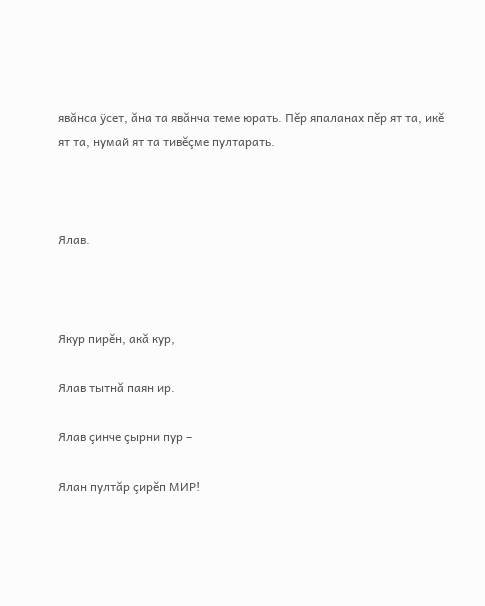явăнса ÿсет, ăна та явăнча теме юрать. Пĕр япаланах пĕр ят та, икĕ ят та, нумай ят та тивĕçме пултарать.



Ялав.



Якур пирĕн, акă кур,

Ялав тытнă паян ир.

Ялав çинче çырни пур –

Ялан пултăр çирĕп МИР!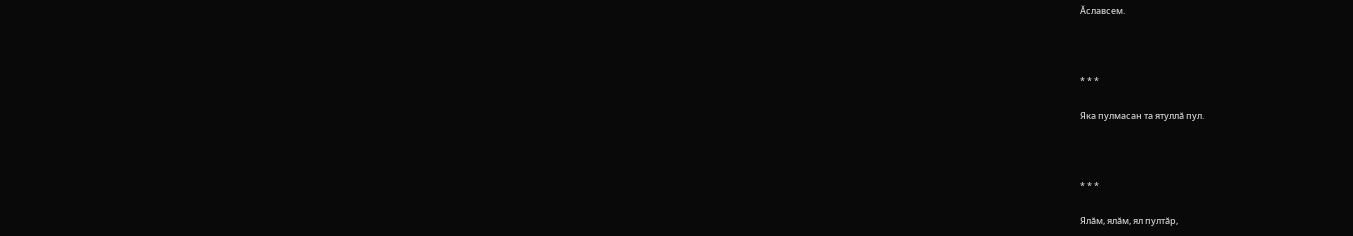Ăславсем.



* * *

Яка пулмасан та ятуллă пул.



* * *

Ялăм, ялăм, ял пултăр,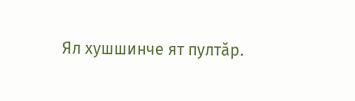Ял хушшинче ят пултăр.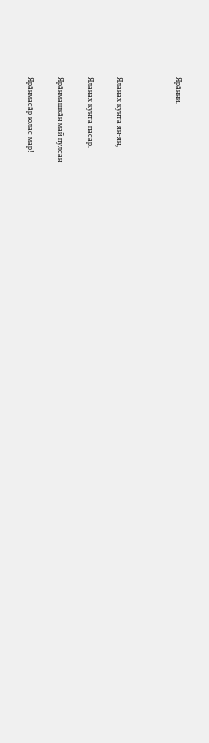Ярăнни.



Яланах кунта ян-ян,

Яланах кунта пасар.

Ярăнмашкăн май пулсан

Ярăнмасăр юлас мар!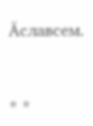Ăславсем.



* *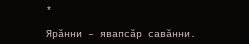*

Ярăнни – явапсăр савăнни.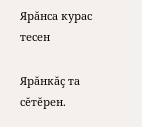Ярăнса курас тесен

Ярăнкăç та сĕтĕрен.